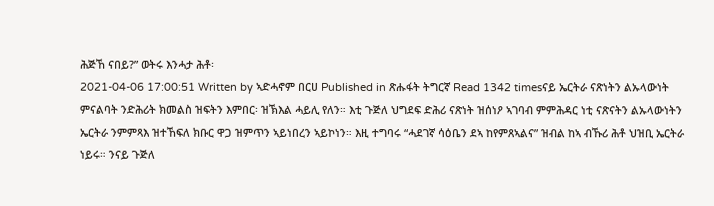ሕጅኸ ናበይ?” ወትሩ እንሓታ ሕቶ፡
2021-04-06 17:00:51 Written by ኣድሓኖም በርሀ Published in ጽሑፋት ትግርኛ Read 1342 timesናይ ኤርትራ ናጽነትን ልኡላውነት ምናልባት ንድሕሪት ክመልስ ዝፍትን እምበር፡ ዝኽእል ሓይሊ የለን። እቲ ጉጅለ ህግደፍ ድሕሪ ናጽነት ዝሰነዖ ኣገባብ ምምሕዳር ነቲ ናጽናትን ልኡላውነትን ኤርትራ ንምምጻእ ዝተኸፍለ ክቡር ዋጋ ዝምጥን ኣይነበረን ኣይኮነን። እዚ ተግባሩ “ሓደገኛ ሳዕቤን ደኣ ከየምጸኣልና” ዝብል ከኣ ብኹሪ ሕቶ ህዝቢ ኤርትራ ነይሩ። ንናይ ጉጅለ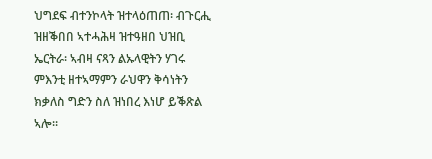ህግደፍ ብተንኮላት ዝተላዕጠጠ፡ ብጉርሒ ዝዘቕበበ ኣተሓሕዛ ዝተዓዘበ ህዝቢ ኤርትራ፡ ኣብዛ ናጻን ልኡላዊትን ሃገሩ ምእንቲ ዘተኣማምን ራህዋን ቅሳነትን ክቃለስ ግድን ስለ ዝነበረ እነሆ ይቕጽል ኣሎ።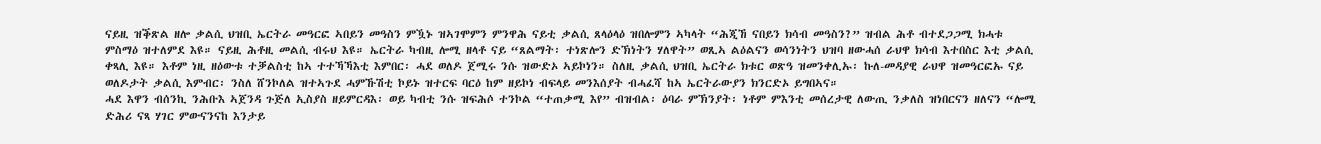ናይዚ ዝቕጽል ዘሎ ቃልሲ ህዝቢ ኤርትራ መዓርፎ ኣበይን መዓስን ምዃኑ ዝኣገሞምን ምንዋሕ ናይቲ ቃልሲ ጸላዕላዕ ዝበሎምን ኣካላት “ሕጂኸ ናበይን ክሳብ መዓስን?” ዝብል ሕቶ ብተደጋጋሚ ክሓቱ ምስማዕ ዝተለምደ እዩ። ናይዚ ሕቶዚ መልሲ ብሩህ እዩ። ኤርትራ ካብዚ ሎሚ ዘላቶ ናይ “ጸልማት፡ ተነጽሎን ድኽነትን ሃለዋት” ወጺኣ ልዕልናን ወሳንነትን ህዝባ ዘውሓሰ ራህዋ ክሳብ እተበስር እቲ ቃልሲ ቀጻሊ እዩ። እቶም ነዚ ዘዕውቱ ተቓልስቲ ከኣ ተተኻኻእቲ እምበር፡ ሓደ ወለዶ ጀሚሩ ንሱ ዝውድኦ ኣይኮነን። ስለዚ ቃልሲ ህዝቢ ኤርትራ ክቱር ወጽዓ ዝመንቀሊኡ፡ ኩለ-መዳያዊ ራህዋ ዝመዓርፎኡ ናይ ወለዶታት ቃልሲ እምብር፡ ንስለ ሸንኮለል ዝተኣጉደ ሓምኹሽቲ ኮይኑ ዝተርፍ ባርዕ ከም ዘይኮነ ብፍላይ መንእሰያት ብሓፈሻ ከኣ ኤርትራውያን ክንርድኦ ይግበኣና።
ሓደ እዋን ብሰንኪ ንሕቡእ ኣጀንዳ ጉጅለ ኢስያስ ዘይምርዳእ፡ ወይ ካብቲ ንሱ ዝፍሕሶ ተንኮል “ተጠቃሚ እየ” ብዝብል፡ ዕባራ ምኽንያት፡ ነቶም ምእንቲ መሰረታዊ ለውጢ ንቃለስ ዝነበርናን ዘለናን “ሎሚ ድሕሪ ናጻ ሃገር ምውናንናከ እንታይ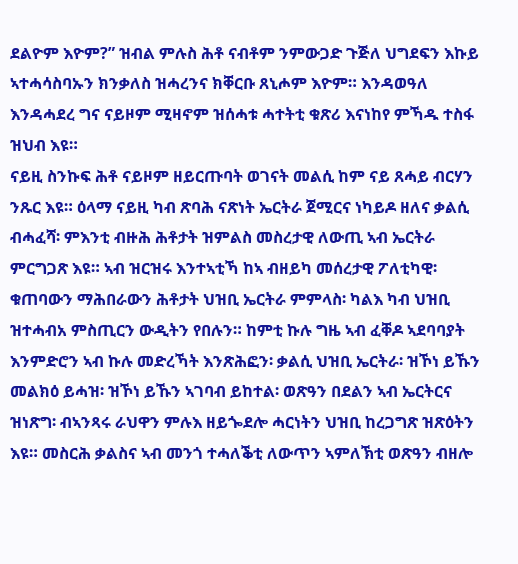ደልዮም እዮም?” ዝብል ምሉስ ሕቶ ናብቶም ንምውጋድ ጉጅለ ህግደፍን እኩይ ኣተሓሳስባኡን ክንቃለስ ዝሓረንና ክቐርቡ ጸኒሖም እዮም። እንዳወዓለ እንዳሓደረ ግና ናይዞም ሚዛኖም ዝሰሓቱ ሓተትቲ ቁጽሪ እናነከየ ምኻዱ ተስፋ ዝህብ እዩ።
ናይዚ ስንኩፍ ሕቶ ናይዞም ዘይርጡባት ወገናት መልሲ ከም ናይ ጸሓይ ብርሃን ንጹር እዩ። ዕላማ ናይዚ ካብ ጽባሕ ናጽነት ኤርትራ ጀሚርና ነካይዶ ዘለና ቃልሲ ብሓፈሻ፡ ምእንቲ ብዙሕ ሕቶታት ዝምልስ መስረታዊ ለውጢ ኣብ ኤርትራ ምርግጋጽ እዩ። ኣብ ዝርዝሩ እንተኣቲኻ ከኣ ብዘይካ መሰረታዊ ፖለቲካዊ፡ ቁጠባውን ማሕበራውን ሕቶታት ህዝቢ ኤርትራ ምምላስ፡ ካልእ ካብ ህዝቢ ዝተሓብአ ምስጢርን ውዲትን የበሉን። ከምቲ ኩሉ ግዜ ኣብ ፈቐዶ ኣደባባያት እንምድሮን ኣብ ኩሉ መድረኻት እንጽሕፎን፡ ቃልሲ ህዝቢ ኤርትራ፡ ዝኾነ ይኹን መልክዕ ይሓዝ፡ ዝኾነ ይኹን ኣገባብ ይከተል፡ ወጽዓን በደልን ኣብ ኤርትርና ዝነጽግ፡ ብኣንጻሩ ራህዋን ምሉእ ዘይጐደሎ ሓርነትን ህዝቢ ከረጋግጽ ዝጽዕትን እዩ። መስርሕ ቃልስና ኣብ መንጎ ተሓለቕቲ ለውጥን ኣምለኽቲ ወጽዓን ብዘሎ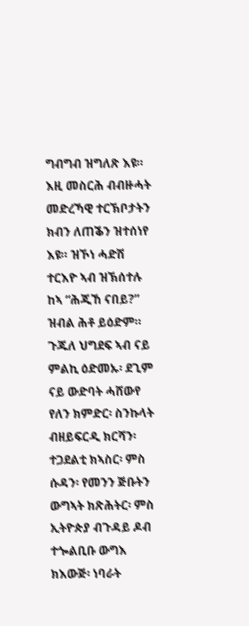ግብግብ ዝግለጽ እዩ። እዚ መስርሕ ብብዙሓት መድረኻዊ ተርኽቦታትን ክብን ለጠቕን ዝተሰነየ እዩ። ዝኾነ ሓድሽ ተርእዮ ኣብ ዝኽሰተሉ ከኣ “ሕጂኸ ናበይ?” ዝብል ሕቶ ይዕድም። ጉጁለ ህግደፍ ኣብ ናይ ምልኪ ዕድመኡ፡ ደጊም ናይ ውድባት ሓሸውየ የለን ክምድር፡ ስንኩላት ብዘይፍርዲ ክርሻን፡ ተጋደልቲ ክኣስር፡ ምስ ሱዳን፡ የመንን ጅቡትን ውግኣት ክጽሕትር፡ ምስ ኢትዮጵያ ብጉዳይ ዶብ ተጐልቢቡ ውግእ ክእውጅ፡ ነባራት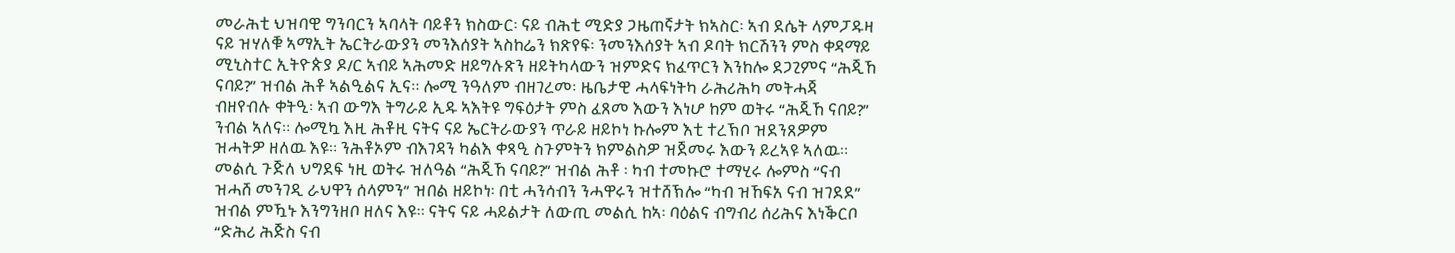መራሕቲ ህዝባዊ ግንባርን ኣባላት ባይቶን ክስውር፡ ናይ ብሕቲ ሚድያ ጋዜጠኛታት ክኣስር፡ ኣብ ደሴት ላምፓዱዛ ናይ ዝሃለቑ ኣማኢት ኤርትራውያን መንእሰያት ኣስከሬን ክጽየፍ፡ ንመንእሰያት ኣብ ዶባት ክርሽንን ምስ ቀዳማይ ሚኒስተር ኢትዮጵያ ዶ/ር ኣብይ ኣሕመድ ዘይግሉጽን ዘይትካላውን ዝምድና ክፈጥርን እንከሎ ደጋጊምና “ሕጂኸ ናባይ?” ዝብል ሕቶ ኣልዒልና ኢና። ሎሚ ንዓለም ብዘገረመ፡ ዜቤታዊ ሓላፍነትካ ራሕሪሕካ መትሓጃ ብዘየብሉ ቀትዒ፡ ኣብ ውግእ ትግራይ ኢዱ ኣእትዩ ግፍዕታት ምስ ፈጸመ እውን እነሆ ከም ወትሩ “ሕጂኸ ናበይ?” ንብል ኣለና። ሎሚኳ እዚ ሕቶዚ ናትና ናይ ኤርትራውያን ጥራይ ዘይኮነ ኩሎም እቲ ተረኽቦ ዝደንጸዎም ዝሓትዎ ዘለዉ እዩ። ንሕቶኦም ብእገዳን ካልእ ቀጻዒ ስጉምትን ክምልስዎ ዝጀመሩ እውን ይረኣዩ ኣለዉ።
መልሲ ጉጅለ ህግደፍ ነዚ ወትሩ ዝለዓል “ሕጂኸ ናባይ?” ዝብል ሕቶ ፡ ካብ ተመኩሮ ተማሂሩ ሎምስ “ናብ ዝሓሸ መንገዲ ራህዋን ሰላምን” ዝበል ዘይኮነ፡ በቲ ሓንሳብን ንሓዋሩን ዝተሸኽሎ “ካብ ዝኸፍአ ናብ ዝገደደ” ዝብል ምዃኑ እንግንዘቦ ዘለና እዩ። ናትና ናይ ሓይልታት ለውጢ መልሲ ከኣ፡ ባዕልና ብግብሪ ሰሪሕና እነቕርቦ “ድሕሪ ሕጅስ ናብ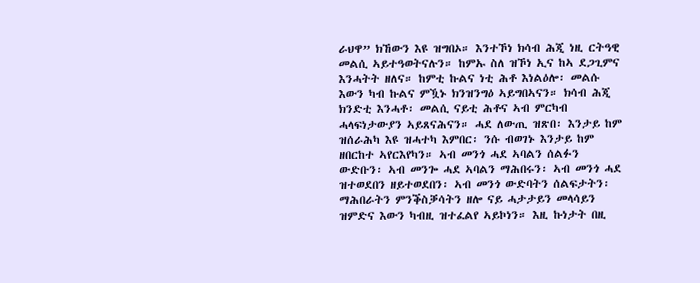ራህዋ” ክኸውን እዩ ዝግበኦ። እንተኾነ ክሳብ ሕጂ ነዚ ርትዓዊ መልሲ ኣይተዓወትናሉን። ከምኡ ስለ ዝኾነ ኢና ከኣ ደጋጊምና እንሓትት ዘለና። ከምቲ ኩልና ነቲ ሕቶ እነልዕሎ፡ መልሱ እውን ካብ ኩልና ምዃኑ ክንዝንግዕ ኣይግበኣናን። ክሳብ ሕጂ ክንድቲ እንሓቶ፡ መልሲ ናይቲ ሕቶና ኣብ ምርካብ ሓላፍነታውያን ኣይጸናሕናን። ሓደ ለውጢ ዝጽበ፡ እንታይ ከም ዝሰራሕካ እዩ ዝሓተካ እምበር፡ ንሱ ብወገኑ እንታይ ከም ዘበርከተ ኣየርእየካን። ኣብ መንጎ ሓደ ኣባልን ሰልፉን ውድቡን፡ ኣብ መንጐ ሓደ ኣባልን ማሕበሩን፡ ኣብ መንጎ ሓደ ዝተወደበን ዘይተወደበን፡ ኣብ መንጎ ውድባትን ሰልፍታትን፡ ማሕበራትን ምንቕስቓሳትን ዘሎ ናይ ሓታታይን መላሳይን ዝምድና እውን ካብዚ ዝተፈልየ ኣይኮነን። እዚ ኩነታት በዚ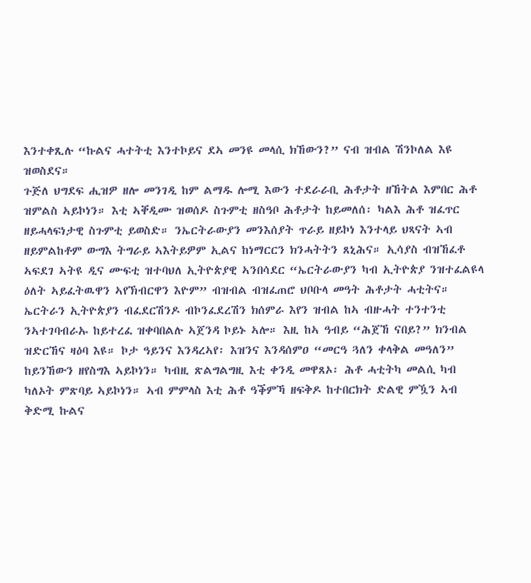እንተቀጺሉ “ኩልና ሓተትቲ እንተኮይና ደኣ መንዩ መላሲ ክኸውን?” ናብ ዝብል ሽንኮለል እዩ ዝወስደና።
ጉጅለ ህግደፍ ሒዝዎ ዘሎ መንገዲ ከም ልማዱ ሎሚ እውን ተደራራቢ ሕቶታት ዘኸትል እምበር ሕቶ ዝምልስ ኣይኮነን። እቲ ኣቐዲሙ ዝወሰዶ ስጉምቲ ዘስዓቦ ሕቶታት ከይመለሰ፡ ካልእ ሕቶ ዝፈጥር ዘይሓላፍነታዊ ስጉምቲ ይወስድ። ንኤርትራውያን መንእሰያት ጥራይ ዘይኮነ እንተላይ ህጻናት ኣብ ዘይምልከቶም ውግእ ትግራይ ኣእትይዎም ኢልና ከነማርርን ክንሓትትን ጸኒሕና። ኢሳያስ ብዝኸፈቶ ኣፍደገ ኣትዩ ዲና ሙፍቲ ዝተባህለ ኢትዮጵያዊ ኣንበሳደር “ኤርትራውያን ካብ ኢትዮጵያ ንዝተፈልዩላ ዕለት ኣይፈትዉዋን ኣየኽብርዋን እዮም” ብዝብል ብዝፈጠሮ ህቦቡላ መዓት ሕቶታት ሓቲትና። ኤርትራን ኢትዮጵያን ብፈደርሽንዶ ብኮንፈደረሽን ክሰምራ እየን ዝብል ከኣ ብዙሓት ተንተንቲ ንኣተገባብራኡ ከይተረፈ ዝቀባበልሉ ኣጀንዳ ኮይኑ ኣሎ። እዚ ከኣ ዓብይ “ሕጀኸ ናበይ?” ክንብል ዝድርኸና ዛዕባ እዩ። ኮታ ዓይንና እንዳረኣየ፡ እዝንና እንዳሰምዐ “መርዓ ጓለን ቀላቅል መዓለን” ከይንኸውን ዘየስግእ ኣይኮነን። ካብዚ ጽልግልግዚ እቲ ቀንዲ መዋጸኦ፡ ሕቶ ሓቲትካ መልሲ ካብ ካለኦት ምጽባይ ኣይኮነን። ኣብ ምምላስ እቲ ሕቶ ዓቕምኻ ዘፍቅዶ ከተበርክት ድልዊ ምዃን ኣብ ቅድሚ ኩልና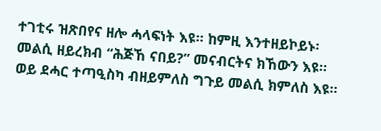ተገቲሩ ዝጽበየና ዘሎ ሓላፍነት እዩ። ከምዚ እንተዘይኮይኑ፡ መልሲ ዘይረክብ “ሕጅኸ ናበይ?” መናብርትና ክኸውን እዩ። ወይ ደሓር ተጣዒስካ ብዘይምለስ ግጉይ መልሲ ክምለስ እዩ።